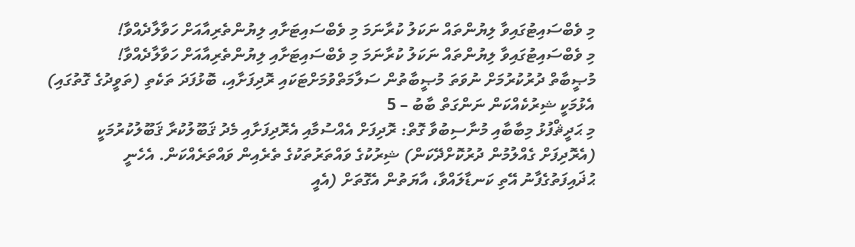މި ވެބްސައިޓުގައިވާ ލިޔުންތައް ނަކަލު ކުރާނަމަ މި ވެބްސައިޓަށާއި ލިޔުންތެރިއާއަށް ހަވާލާދެއްވާ!
މި ވެބްސައިޓުގައިވާ ލިޔުންތައް ނަކަލު ކުރާނަމަ މި ވެބްސައިޓަށާއި ލިޔުންތެރިއާއަށް ހަވާލާދެއްވާ!
މުޞީބާތް ދުރުކުރުމަށް ނުވަތަ މުޞީބާތުން ސަލާމަތްވުމަށްޓަކައި ރޮދިފަށާއި، ބޮޅުފަދަ ތަކެތި (ތަވީދުގެ ގޮތުގައި) އެޅުމަކީ ޝިރުކެއްކަން ނަންގަތް ބާބު – 5
މި ޙަދީޘްފުޅު މިބާބާއި މުނާސިބުވާ ގޮތް: ރޮދިފަށް އެއްސުމާއި އެރޮދިފަށާއި މެދު ޤަބޫލުކުރާ ޤަބޫލުކުރުމަކީ (އެރޮދިފަށް ގެއްލުމުން ދުރުކޮށްދޭކަން) ޝިރުކުގެ ވައްތަރުތަކުގެ ތެރެއިން ވައްތަރެއްކަން. އެހެނީ ޙުޛައިފަތުގެފާނު އޭތި ކަނޑާލައްވާ، އާޔަތުން އެގޮތަށް (އެއީ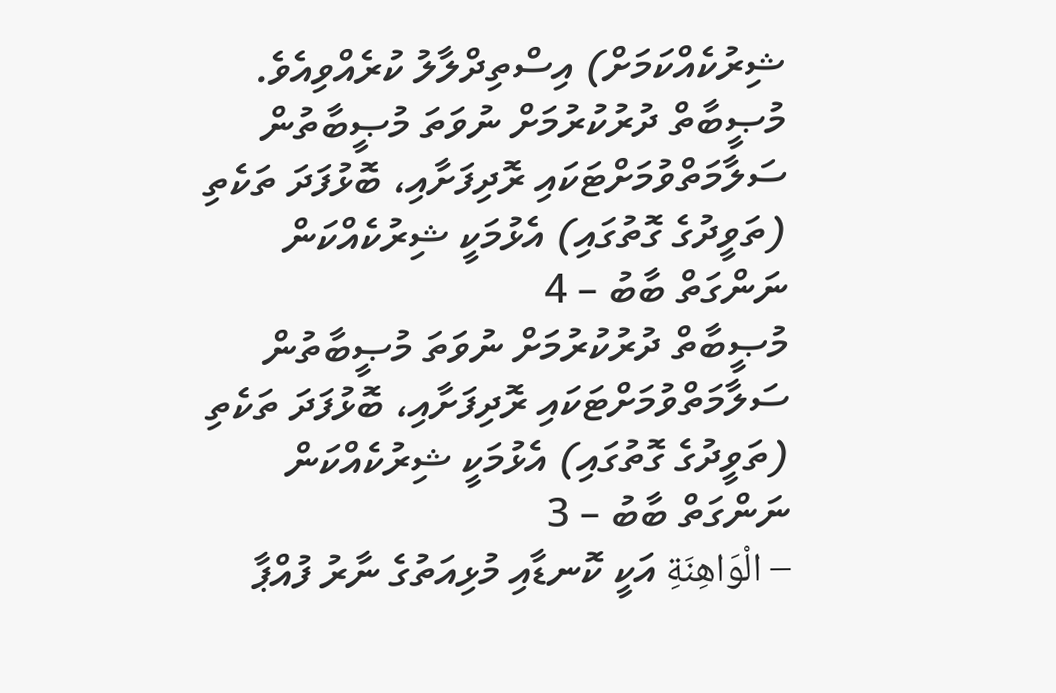ޝިރުކެއްކަމަށް) އިސްތިދްލާލު ކުރެއްވިއެވެ.
މުޞީބާތް ދުރުކުރުމަށް ނުވަތަ މުޞީބާތުން ސަލާމަތްވުމަށްޓަކައި ރޮދިފަށާއި، ބޮޅުފަދަ ތަކެތި (ތަވީދުގެ ގޮތުގައި) އެޅުމަކީ ޝިރުކެއްކަން ނަންގަތް ބާބު – 4
މުޞީބާތް ދުރުކުރުމަށް ނުވަތަ މުޞީބާތުން ސަލާމަތްވުމަށްޓަކައި ރޮދިފަށާއި، ބޮޅުފަދަ ތަކެތި (ތަވީދުގެ ގޮތުގައި) އެޅުމަކީ ޝިރުކެއްކަން ނަންގަތް ބާބު – 3
– الْوَاهِنَةِ އަކީ ކޮނޑާއި މުޅިއަތުގެ ނާރު ފުއްޕާ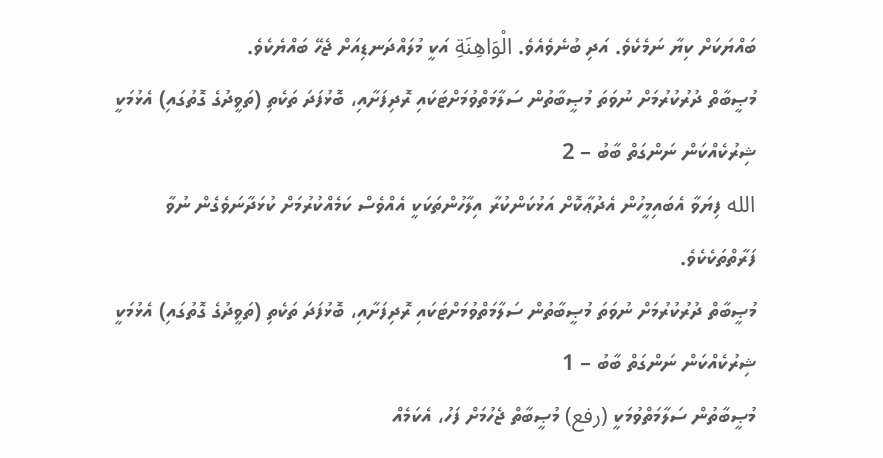ބައްޔަކަށް ކިޔާ ނަމެކެވެ. އަދި ބުނެވެއެވެ. الْوَاهِنَةِ އަކީ މުލައްދަނޑިއަށް ޖެހޭ ބައްޔެކެވެ.
މުޞީބާތް ދުރުކުރުމަށް ނުވަތަ މުޞީބާތުން ސަލާމަތްވުމަށްޓަކައި ރޮދިފަށާއި، ބޮޅުފަދަ ތަކެތި (ތަވީދުގެ ގޮތުގައި) އެޅުމަކީ ޝިރުކެއްކަން ނަންގަތް ބާބު – 2
الله ފިޔަވާ އެބައިމީހުން އެދުޢާކޮށް އަޅުކަންކުރާ އިލާހުންތަކަކީ އެއްވެސް ކަމެއްކުރުމަށް ކުޅަދާނަވެގެން ނުވާ ފަރާތްތަކެކެވެ.
މުޞީބާތް ދުރުކުރުމަށް ނުވަތަ މުޞީބާތުން ސަލާމަތްވުމަށްޓަކައި ރޮދިފަށާއި، ބޮޅުފަދަ ތަކެތި (ތަވީދުގެ ގޮތުގައި) އެޅުމަކީ ޝިރުކެއްކަން ނަންގަތް ބާބު – 1
މުޞީބާތުން ސަލާމަތްވުމަކީ (رفع) މުޞީބާތް ޖެހުމަށް ފަހު، އެކަމެއް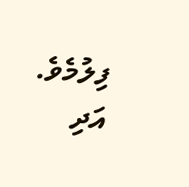ފިލުމެވެ. އަދި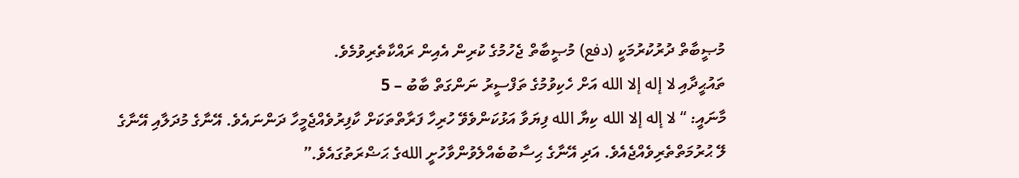މުޞީބާތް ދުރުކުރުމަކީ (دفع) މުޞީބާތް ޖެހުމުގެ ކުރިން އެއިން ރައްކާތެރިވުމެވެ.
ތައުޙީދާއި لا إله إلا الله އަށް ހެކިވުމުގެ ތަފްސީރު ނަންގަތް ބާބު – 5
މާނައީ: “لا إله إلا الله ކިޔާ الله ފިޔަވާ އަޅުކަންވެވޭ ހުރިހާ ފަރާތްތަކަށް ކާފިރުވެއްޖެމީހާ ދަންނައެވެ. އޭނާގެ މުދަލާއި އޭނާގެ ލޭ ޙުރުމަތްތެރިވެއްޖެއެވެ. އަދި އޭނާގެ ޙިސާބުބެއްލެވުންވާހުށީ اللهގެ ޙަޟްރަތުގައެވެ.”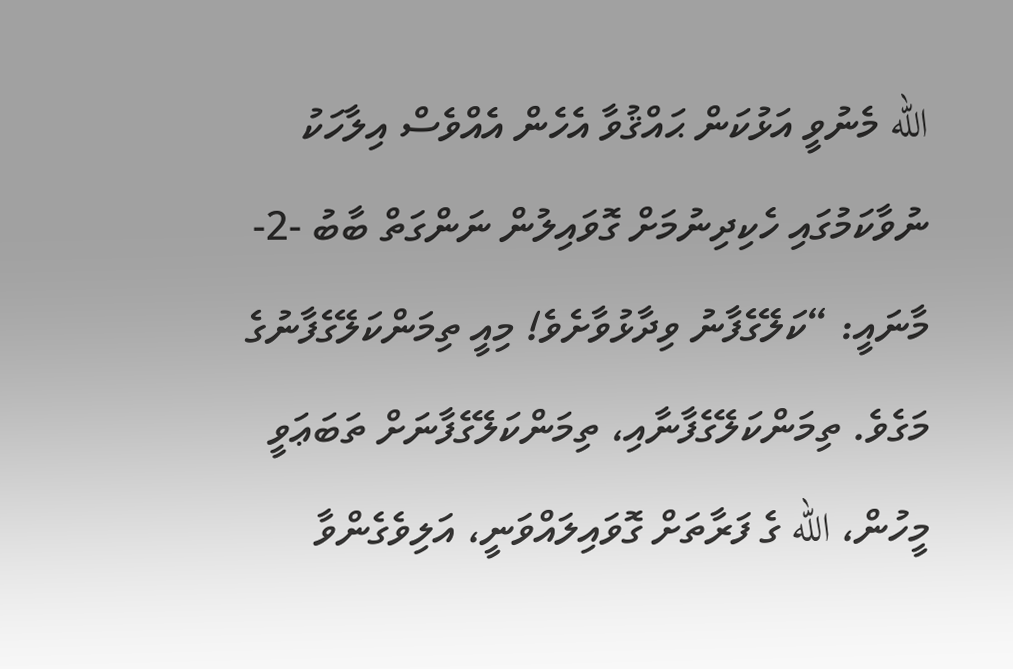الله މެނުވީ އަޅުކަން ޙައްޤުވާ އެހެން އެއްވެސް އިލާހަކު ނުވާކަމުގައި ހެކިދިނުމަށް ގޮވައިލުން ނަންގަތް ބާބު -2-
މާނައީ: “ކަލޭގެފާނު ވިދާޅުވާށެވެ! މިއީ ތިމަންކަލޭގެފާނުގެ މަގެވެ. ތިމަންކަލޭގެފާނާއި، ތިމަންކަލޭގެފާނަށް ތަބަޢަވީ މީހުން، الله ގެ ފަރާތަށް ގޮވައިލައްވަނީ، އަލިވެގެންވާ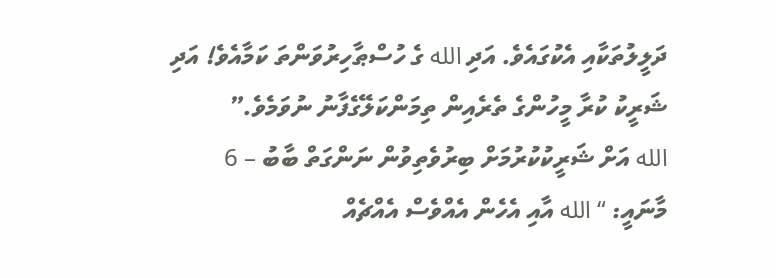ދަލީލުތަކާއި އެކުގައެވެ. އަދި الله ގެ ހުސްޠާހިރުވަންތަ ކަމާއެވެ! އަދި ޝަރީކު ކުރާ މީހުންގެ ތެރެއިން ތިމަންކަލޭގެފާނު ނުވަމެވެ.”
الله އަށް ޝަރީކުކުރުމަށް ބިރުވެތިވުން ނަންގަތް ބާބު – 6
މާނައީ: “الله އާއި އެހެން އެއްވެސް އެއްޗެއް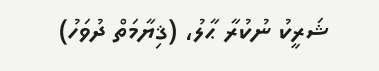ޝަރީކު ނުކުރާ ޙާލު، (ޤިޔާމަތް ދުވަހު)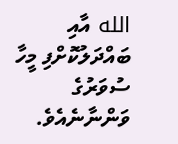الله އާއި ބައްދަލުކޮށްފި މީހާ ސުވަރުގެ ވަންނާނެއެވެ.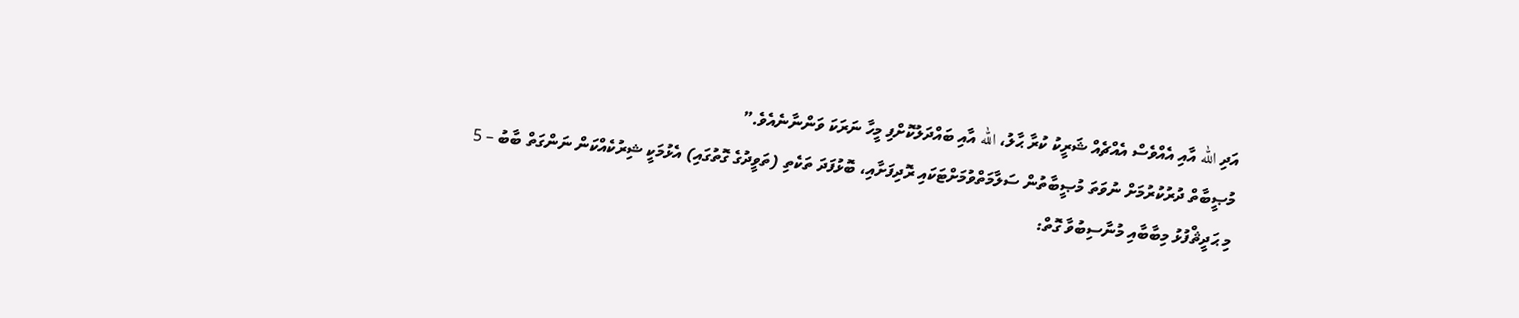އަދި الله އާއި އެއްވެސް އެއްޗެއް ޝަރީކު ކުރާ ޙާލު، الله އާއި ބައްދަލުކޮށްފި މީހާ ނަރަކަ ވަންނާނެއެވެ.”
މުޞީބާތް ދުރުކުރުމަށް ނުވަތަ މުޞީބާތުން ސަލާމަތްވުމަށްޓަކައި ރޮދިފަށާއި، ބޮޅުފަދަ ތަކެތި (ތަވީދުގެ ގޮތުގައި) އެޅުމަކީ ޝިރުކެއްކަން ނަންގަތް ބާބު – 5
މި ޙަދީޘްފުޅު މިބާބާއި މުނާސިބުވާ ގޮތް: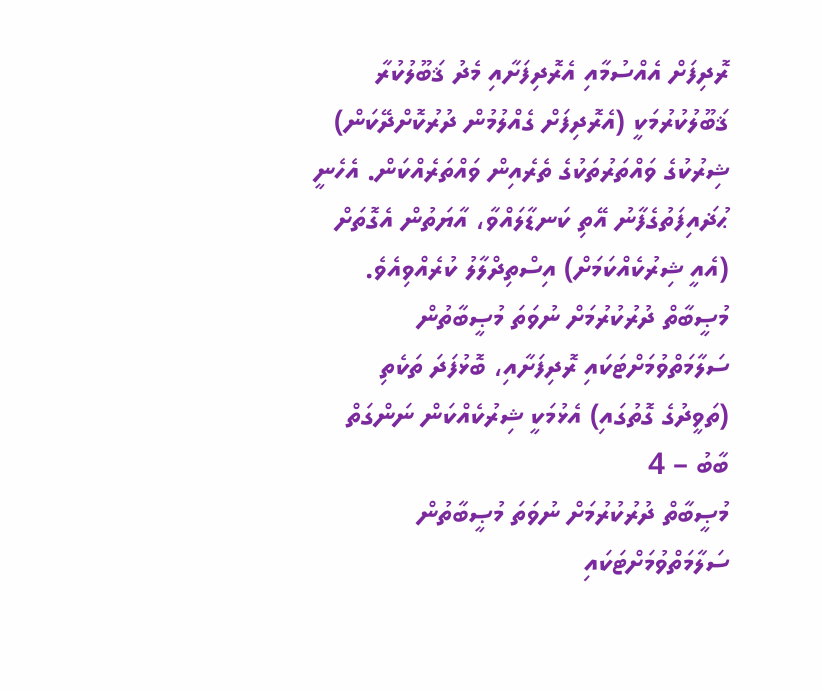ރޮދިފަށް އެއްސުމާއި އެރޮދިފަށާއި މެދު ޤަބޫލުކުރާ ޤަބޫލުކުރުމަކީ (އެރޮދިފަށް ގެއްލުމުން ދުރުކޮށްދޭކަން) ޝިރުކުގެ ވައްތަރުތަކުގެ ތެރެއިން ވައްތަރެއްކަން. އެހެނީ ޙުޛައިފަތުގެފާނު އޭތި ކަނޑާލައްވާ، އާޔަތުން އެގޮތަށް (އެއީ ޝިރުކެއްކަމަށް) އިސްތިދްލާލު ކުރެއްވިއެވެ.
މުޞީބާތް ދުރުކުރުމަށް ނުވަތަ މުޞީބާތުން ސަލާމަތްވުމަށްޓަކައި ރޮދިފަށާއި، ބޮޅުފަދަ ތަކެތި (ތަވީދުގެ ގޮތުގައި) އެޅުމަކީ ޝިރުކެއްކަން ނަންގަތް ބާބު – 4
މުޞީބާތް ދުރުކުރުމަށް ނުވަތަ މުޞީބާތުން ސަލާމަތްވުމަށްޓަކައި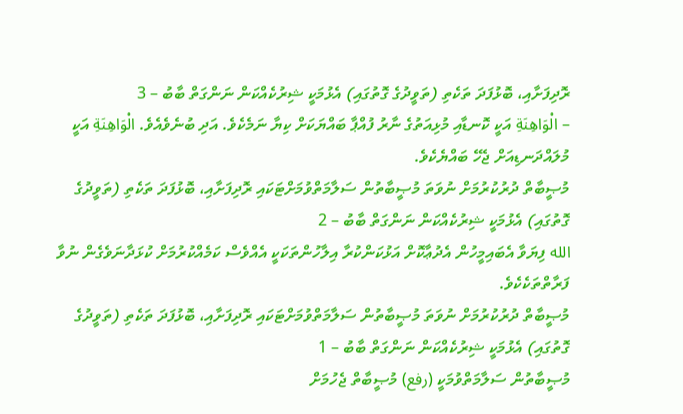ރޮދިފަށާއި، ބޮޅުފަދަ ތަކެތި (ތަވީދުގެ ގޮތުގައި) އެޅުމަކީ ޝިރުކެއްކަން ނަންގަތް ބާބު – 3
– الْوَاهِنَةِ އަކީ ކޮނޑާއި މުޅިއަތުގެ ނާރު ފުއްޕާ ބައްޔަކަށް ކިޔާ ނަމެކެވެ. އަދި ބުނެވެއެވެ. الْوَاهِنَةِ އަކީ މުލައްދަނޑިއަށް ޖެހޭ ބައްޔެކެވެ.
މުޞީބާތް ދުރުކުރުމަށް ނުވަތަ މުޞީބާތުން ސަލާމަތްވުމަށްޓަކައި ރޮދިފަށާއި، ބޮޅުފަދަ ތަކެތި (ތަވީދުގެ ގޮތުގައި) އެޅުމަކީ ޝިރުކެއްކަން ނަންގަތް ބާބު – 2
الله ފިޔަވާ އެބައިމީހުން އެދުޢާކޮށް އަޅުކަންކުރާ އިލާހުންތަކަކީ އެއްވެސް ކަމެއްކުރުމަށް ކުޅަދާނަވެގެން ނުވާ ފަރާތްތަކެކެވެ.
މުޞީބާތް ދުރުކުރުމަށް ނުވަތަ މުޞީބާތުން ސަލާމަތްވުމަށްޓަކައި ރޮދިފަށާއި، ބޮޅުފަދަ ތަކެތި (ތަވީދުގެ ގޮތުގައި) އެޅުމަކީ ޝިރުކެއްކަން ނަންގަތް ބާބު – 1
މުޞީބާތުން ސަލާމަތްވުމަކީ (رفع) މުޞީބާތް ޖެހުމަށް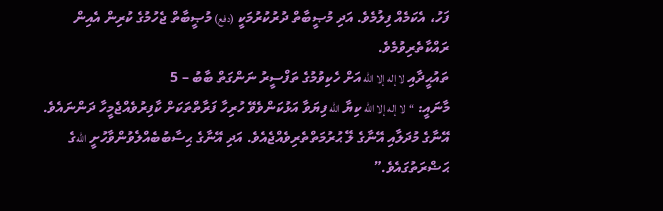ފަހު، އެކަމެއް ފިލުމެވެ. އަދި މުޞީބާތް ދުރުކުރުމަކީ (دفع) މުޞީބާތް ޖެހުމުގެ ކުރިން އެއިން ރައްކާތެރިވުމެވެ.
ތައުޙީދާއި لا إله إلا الله އަށް ހެކިވުމުގެ ތަފްސީރު ނަންގަތް ބާބު – 5
މާނައީ: “لا إله إلا الله ކިޔާ الله ފިޔަވާ އަޅުކަންވެވޭ ހުރިހާ ފަރާތްތަކަށް ކާފިރުވެއްޖެމީހާ ދަންނައެވެ. އޭނާގެ މުދަލާއި އޭނާގެ ލޭ ޙުރުމަތްތެރިވެއްޖެއެވެ. އަދި އޭނާގެ ޙިސާބުބެއްލެވުންވާހުށީ اللهގެ ޙަޟްރަތުގައެވެ.”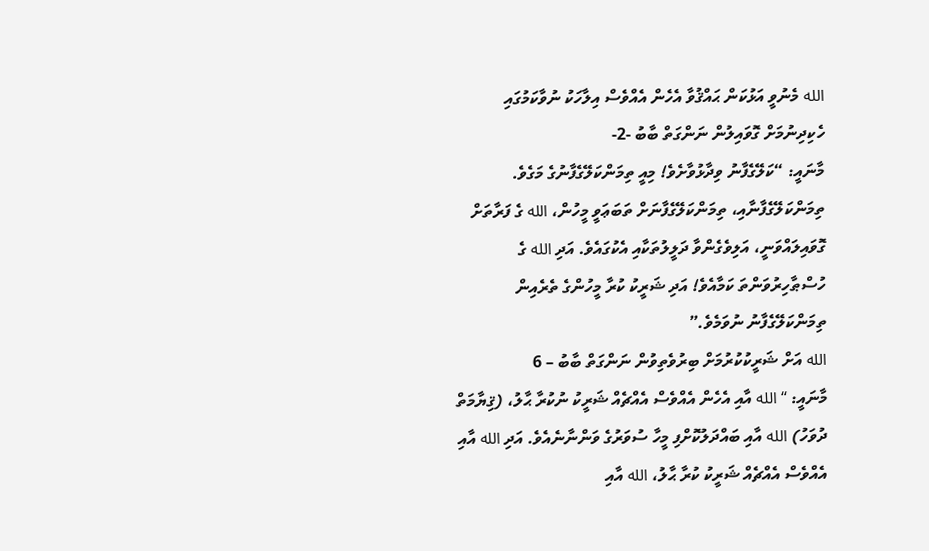الله މެނުވީ އަޅުކަން ޙައްޤުވާ އެހެން އެއްވެސް އިލާހަކު ނުވާކަމުގައި ހެކިދިނުމަށް ގޮވައިލުން ނަންގަތް ބާބު -2-
މާނައީ: “ކަލޭގެފާނު ވިދާޅުވާށެވެ! މިއީ ތިމަންކަލޭގެފާނުގެ މަގެވެ. ތިމަންކަލޭގެފާނާއި، ތިމަންކަލޭގެފާނަށް ތަބަޢަވީ މީހުން، الله ގެ ފަރާތަށް ގޮވައިލައްވަނީ، އަލިވެގެންވާ ދަލީލުތަކާއި އެކުގައެވެ. އަދި الله ގެ ހުސްޠާހިރުވަންތަ ކަމާއެވެ! އަދި ޝަރީކު ކުރާ މީހުންގެ ތެރެއިން ތިމަންކަލޭގެފާނު ނުވަމެވެ.”
الله އަށް ޝަރީކުކުރުމަށް ބިރުވެތިވުން ނަންގަތް ބާބު – 6
މާނައީ: “الله އާއި އެހެން އެއްވެސް އެއްޗެއް ޝަރީކު ނުކުރާ ޙާލު، (ޤިޔާމަތް ދުވަހު) الله އާއި ބައްދަލުކޮށްފި މީހާ ސުވަރުގެ ވަންނާނެއެވެ. އަދި الله އާއި އެއްވެސް އެއްޗެއް ޝަރީކު ކުރާ ޙާލު، الله އާއި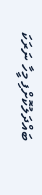ބައްދަލުކޮށްފި މީހާ ނަރަކަ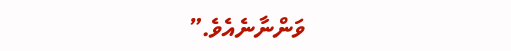ވަންނާނެއެވެ.”